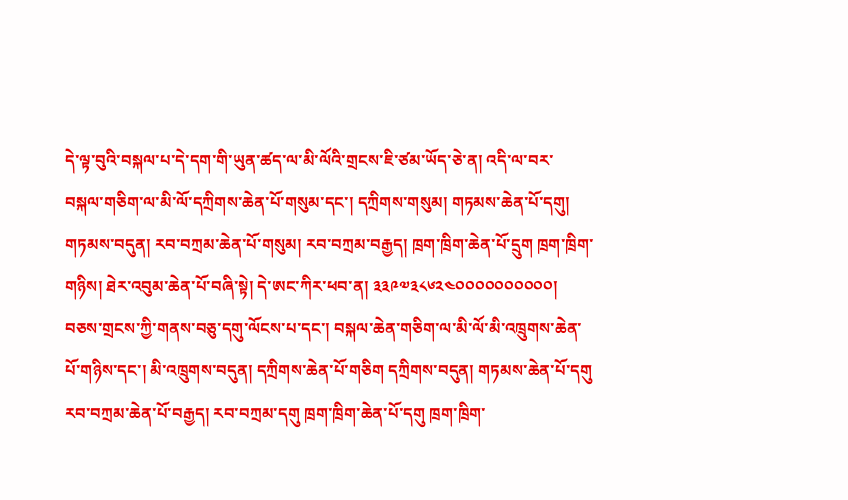དེ་ལྟ་བུའི་བསྐལ་པ་དེ་དག་གི་ཡུན་ཚད་ལ་མི་ལོའི་གྲངས་ཇི་ཙམ་ཡོད་ཅེ་ན། འདི་ལ་བར་བསྐལ་གཅིག་ལ་མི་ལོ་དཀྲིགས་ཆེན་པོ་གསུམ་དང་། དཀྲིགས་གསུམ། གཏམས་ཆེན་པོ་དགུ། གཏམས་བདུན། རབ་བཀྲམ་ཆེན་པོ་གསུམ། རབ་བཀྲམ་བརྒྱད། ཁྲག་ཁྲིག་ཆེན་པོ་དྲུག ཁྲག་ཁྲིག་གཉིས། ཐེར་འབུམ་ཆེན་པོ་བཞི་སྟེ། དེ་ཨང་ཀིར་ཕབ་ན། ༣༣༩༧༣༨༦༢༤༠༠༠༠༠༠༠༠༠༠། བཅས་གྲངས་ཀྱི་གནས་བཅུ་དགུ་ལོངས་པ་དང་། བསྐལ་ཆེན་གཅིག་ལ་མི་ལོ་མི་འཁྲུགས་ཆེན་པོ་གཉིས་དང་། མི་འཁྲུགས་བདུན། དཀྲིགས་ཆེན་པོ་གཅིག དཀྲིགས་བདུན། གཏམས་ཆེན་པོ་དགུ རབ་བཀྲམ་ཆེན་པོ་བརྒྱད། རབ་བཀྲམ་དགུ ཁྲག་ཁྲིག་ཆེན་པོ་དགུ ཁྲག་ཁྲིག་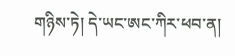གཉིས་ཏེ། དེ་ཡང་ཨང་ཀིར་ཕབ་ན།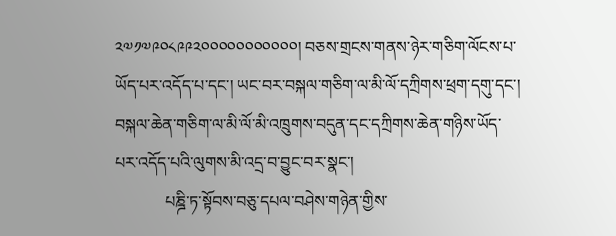༢༧༡༧༩༠༨༩༩༢༠༠༠༠༠༠༠༠༠༠༠། བཅས་གྲངས་གནས་ཉེར་གཅིག་ལོངས་པ་ཡོད་པར་འདོད་པ་དང་། ཡང་བར་བསྐལ་གཅིག་ལ་མི་ལོ་དཀྲིགས་ཕྲག་དགུ་དང་། བསྐལ་ཆེན་གཅིག་ལ་མི་ལོ་མི་འཁྲུགས་བདུན་དང་དཀྲིགས་ཆེན་གཉིས་ཡོད་པར་འདོད་པའི་ལུགས་མི་འདྲ་བ་བྱུང་བར་སྣང་།
            པཎྜི་ཏ་སྟོབས་བཅུ་དཔལ་བཤེས་གཉེན་གྱིས་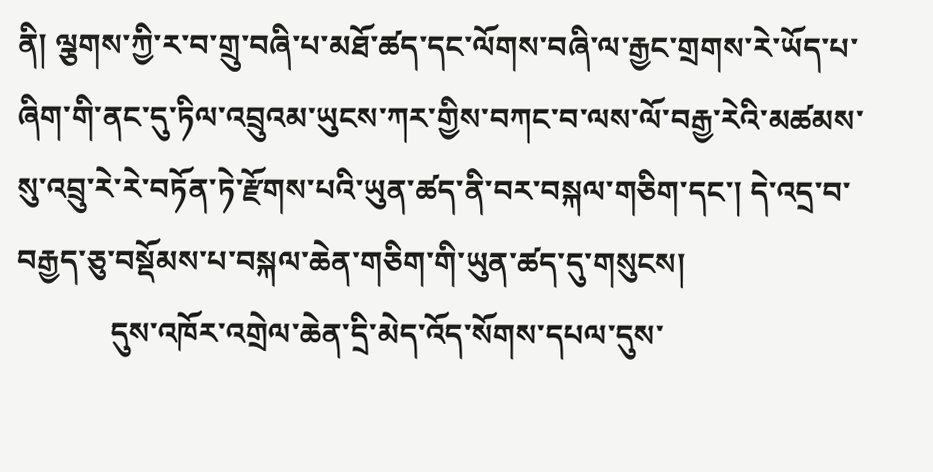ནི། ལྕགས་ཀྱི་ར་བ་གྲུ་བཞི་པ་མཐོ་ཚད་དང་ལོགས་བཞི་ལ་རྒྱང་གྲགས་རེ་ཡོད་པ་ཞིག་གི་ནང་དུ་ཏིལ་འབྲུའམ་ཡུངས་ཀར་གྱིས་བཀང་བ་ལས་ལོ་བརྒྱ་རེའི་མཚམས་སུ་འབྲུ་རེ་རེ་བཏོན་ཏེ་རྫོགས་པའི་ཡུན་ཚད་ནི་བར་བསྐལ་གཅིག་དང་། དེ་འདྲ་བ་བརྒྱད་ཅུ་བསྡོམས་པ་བསྐལ་ཆེན་གཅིག་གི་ཡུན་ཚད་དུ་གསུངས།
            དུས་འཁོར་འགྲེལ་ཆེན་དྲི་མེད་འོད་སོགས་དཔལ་དུས་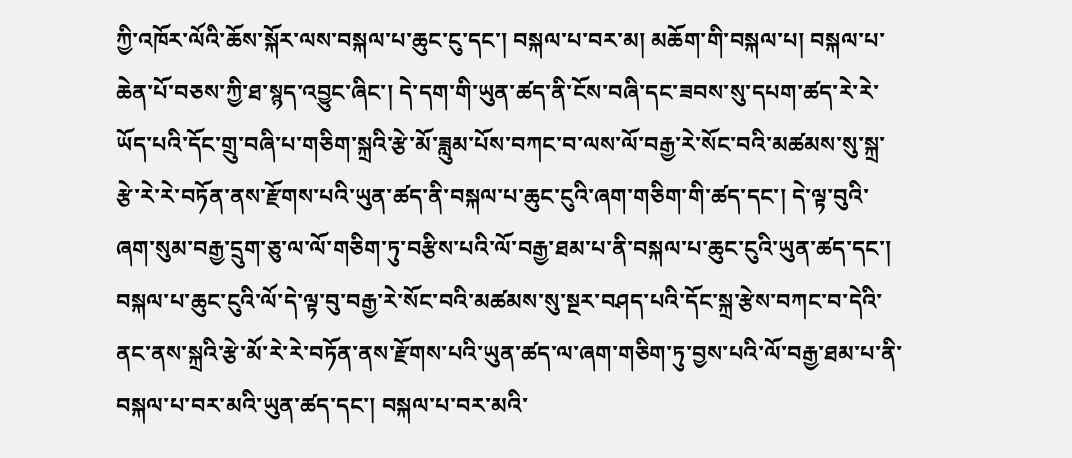ཀྱི་འཁོར་ལོའི་ཆོས་སྐོར་ལས་བསྐལ་པ་ཆུང་ངུ་དང་། བསྐལ་པ་བར་མ། མཆོག་གི་བསྐལ་པ། བསྐལ་པ་ཆེན་པོ་བཅས་ཀྱི་ཐ་སྙད་འབྱུང་ཞིང་། དེ་དག་གི་ཡུན་ཚད་ནི་ངོས་བཞི་དང་ཟབས་སུ་དཔག་ཚད་རེ་རེ་ཡོད་པའི་དོང་གྲུ་བཞི་པ་གཅིག་སྐྲའི་རྩེ་མོ་ཟླུམ་པོས་བཀང་བ་ལས་ལོ་བརྒྱ་རེ་སོང་བའི་མཚམས་སུ་སྐྲ་རྩེ་རེ་རེ་བཏོན་ནས་རྫོགས་པའི་ཡུན་ཚད་ནི་བསྐལ་པ་ཆུང་ངུའི་ཞག་གཅིག་གི་ཚད་དང་། དེ་ལྟ་བུའི་ཞག་སུམ་བརྒྱ་དྲུག་ཅུ་ལ་ལོ་གཅིག་ཏུ་བརྩིས་པའི་ལོ་བརྒྱ་ཐམ་པ་ནི་བསྐལ་པ་ཆུང་ངུའི་ཡུན་ཚད་དང་། བསྐལ་པ་ཆུང་ངུའི་ལོ་དེ་ལྟ་བུ་བརྒྱ་རེ་སོང་བའི་མཚམས་སུ་སྔར་བཤད་པའི་དོང་སྐྲ་རྩེས་བཀང་བ་དེའི་ནང་ནས་སྐྲའི་རྩེ་མོ་རེ་རེ་བཏོན་ནས་རྫོགས་པའི་ཡུན་ཚད་ལ་ཞག་གཅིག་ཏུ་བྱས་པའི་ལོ་བརྒྱ་ཐམ་པ་ནི་བསྐལ་པ་བར་མའི་ཡུན་ཚད་དང་། བསྐལ་པ་བར་མའི་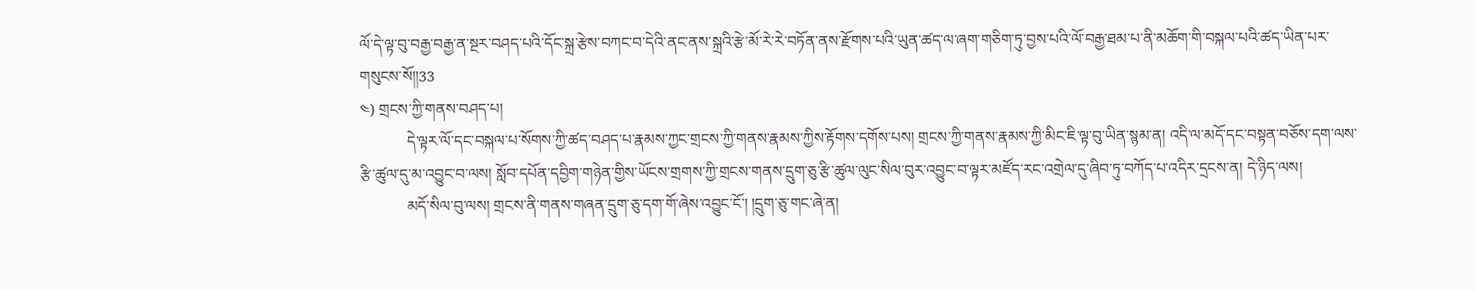ལོ་དེ་ལྟ་བུ་བརྒྱ་བརྒྱ་ན་སྔར་བཤད་པའི་དོང་སྐྲ་རྩེས་བཀང་བ་དེའི་ནང་ནས་སྐྲའི་རྩེ་མོ་རེ་རེ་བཏོན་ནས་རྫོགས་པའི་ཡུན་ཚད་ལ་ཞག་གཅིག་ཏུ་བྱས་པའི་ལོ་བརྒྱ་ཐམ་པ་ནི་མཆོག་གི་བསྐལ་པའི་ཚད་ཡིན་པར་གསུངས་སོ།།33
༤) གྲངས་ཀྱི་གནས་བཤད་པ།
            དེ་ལྟར་ལོ་དང་བསྐལ་པ་སོགས་ཀྱི་ཚད་བཤད་པ་རྣམས་ཀྱང་གྲངས་ཀྱི་གནས་རྣམས་ཀྱིས་རྟོགས་དགོས་པས། གྲངས་ཀྱི་གནས་རྣམས་ཀྱི་མིང་ཇི་ལྟ་བུ་ཡིན་སྙམ་ན། འདི་ལ་མདོ་དང་བསྟན་བཅོས་དག་ལས་རྩི་ཚུལ་དུ་མ་འབྱུང་བ་ལས། སློབ་དཔོན་དབྱིག་གཉེན་གྱིས་ཡོངས་གྲགས་ཀྱི་གྲངས་གནས་དྲུག་ཅུ་རྩི་ཚུལ་ལུང་སིལ་བུར་འབྱུང་བ་ལྟར་མཛོད་རང་འགྲེལ་དུ་ཞིབ་ཏུ་བཀོད་པ་འདིར་དྲངས་ན། དེ་ཉིད་ལས།
            མདོ་སིལ་བུ་ལས། གྲངས་ནི་གནས་གཞན་དྲུག་ཅུ་དག་གོ་ཞེས་འབྱུང་ངོ་། །དྲུག་ཅུ་གང་ཞེ་ན།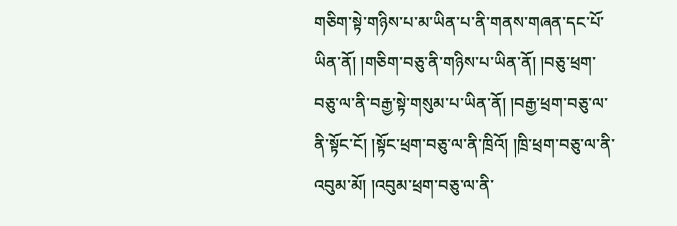གཅིག་སྟེ་གཉིས་པ་མ་ཡིན་པ་ནི་གནས་གཞན་དང་པོ་ཡིན་ནོ། །གཅིག་བཅུ་ནི་གཉིས་པ་ཡིན་ནོ། །བཅུ་ཕྲག་བཅུ་ལ་ནི་བརྒྱ་སྟེ་གསུམ་པ་ཡིན་ནོ། །བརྒྱ་ཕྲག་བཅུ་ལ་ནི་སྟོང་ངོ། །སྟོང་ཕྲག་བཅུ་ལ་ནི་ཁྲིའོ། །ཁྲི་ཕྲག་བཅུ་ལ་ནི་འབུམ་མོ། །འབུམ་ཕྲག་བཅུ་ལ་ནི་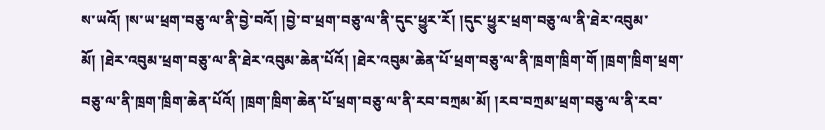ས་ཡའོ། །ས་ཡ་ཕྲག་བཅུ་ལ་ནི་བྱེ་བའོ། །བྱེ་བ་ཕྲག་བཅུ་ལ་ནི་དུང་ཕྱུར་རོ། །དུང་ཕྱུར་ཕྲག་བཅུ་ལ་ནི་ཐེར་འབུམ་མོ། །ཐེར་འབུམ་ཕྲག་བཅུ་ལ་ནི་ཐེར་འབུམ་ཆེན་པོའོ། །ཐེར་འབུམ་ཆེན་པོ་ཕྲག་བཅུ་ལ་ནི་ཁྲག་ཁྲིག་གོ །ཁྲག་ཁྲིག་ཕྲག་བཅུ་ལ་ནི་ཁྲག་ཁྲིག་ཆེན་པོའོ། །ཁྲག་ཁྲིག་ཆེན་པོ་ཕྲག་བཅུ་ལ་ནི་རབ་བཀྲམ་མོ། །རབ་བཀྲམ་ཕྲག་བཅུ་ལ་ནི་རབ་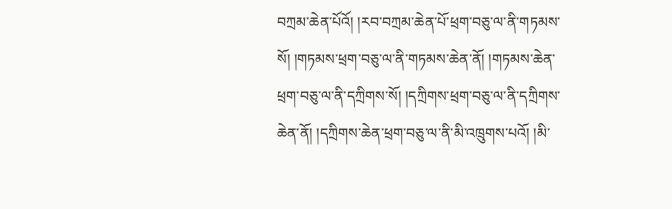བཀྲམ་ཆེན་པོའོ། །རབ་བཀྲམ་ཆེན་པོ་ཕྲག་བཅུ་ལ་ནི་གཏམས་སོ། །གཏམས་ཕྲག་བཅུ་ལ་ནི་གཏམས་ཆེན་ནོ། །གཏམས་ཆེན་ཕྲག་བཅུ་ལ་ནི་དཀྲིགས་སོ། །དཀྲིགས་ཕྲག་བཅུ་ལ་ནི་དཀྲིགས་ཆེན་ནོ། །དཀྲིགས་ཆེན་ཕྲག་བཅུ་ལ་ནི་མི་འཁྲུགས་པའོ། །མི་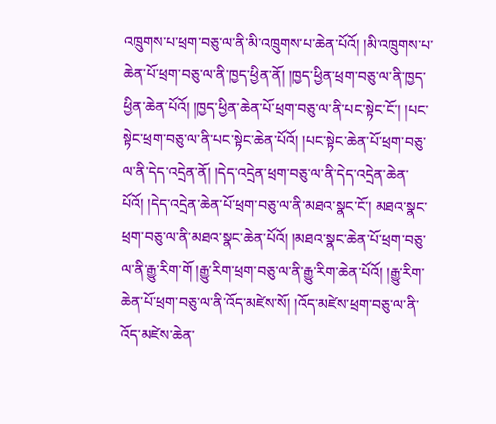འཁྲུགས་པ་ཕྲག་བཅུ་ལ་ནི་མི་འཁྲུགས་པ་ཆེན་པོའོ། །མི་འཁྲུགས་པ་ཆེན་པོ་ཕྲག་བཅུ་ལ་ནི་ཁྱད་ཕྱིན་ནོ། །ཁྱད་ཕྱིན་ཕྲག་བཅུ་ལ་ནི་ཁྱད་ཕྱིན་ཆེན་པོའོ། །ཁྱད་ཕྱིན་ཆེན་པོ་ཕྲག་བཅུ་ལ་ནི་པང་སྟེང་ངོ་། །པང་སྟེང་ཕྲག་བཅུ་ལ་ནི་པང་སྟེང་ཆེན་པོའོ། །པང་སྟེང་ཆེན་པོ་ཕྲག་བཅུ་ལ་ནི་དེད་འདྲེན་ནོ། །དེད་འདྲེན་ཕྲག་བཅུ་ལ་ནི་དེད་འདྲེན་ཆེན་པོའོ། །དེད་འདྲེན་ཆེན་པོ་ཕྲག་བཅུ་ལ་ནི་མཐའ་སྣང་ངོ་། མཐའ་སྣང་ཕྲག་བཅུ་ལ་ནི་མཐའ་སྣང་ཆེན་པོའོ། །མཐའ་སྣང་ཆེན་པོ་ཕྲག་བཅུ་ལ་ནི་རྒྱུ་རིག་གོ །རྒྱུ་རིག་ཕྲག་བཅུ་ལ་ནི་རྒྱུ་རིག་ཆེན་པོའོ། །རྒྱུ་རིག་ཆེན་པོ་ཕྲག་བཅུ་ལ་ནི་འོད་མཛེས་སོ། །འོད་མཛེས་ཕྲག་བཅུ་ལ་ནི་འོད་མཛེས་ཆེན་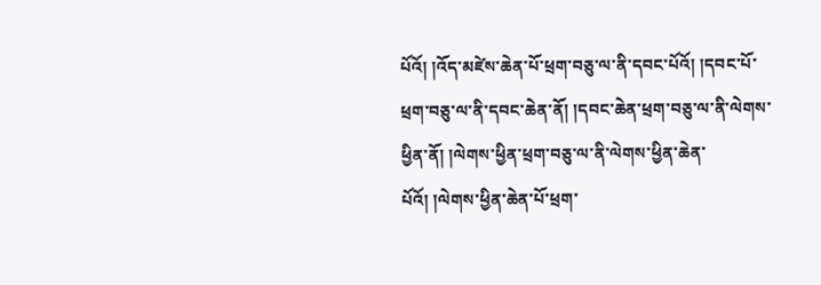པོའོ། །འོད་མཛེས་ཆེན་པོ་ཕྲག་བཅུ་ལ་ནི་དབང་པོའོ། །དབང་པོ་ཕྲག་བཅུ་ལ་ནི་དབང་ཆེན་ནོ། །དབང་ཆེན་ཕྲག་བཅུ་ལ་ནི་ལེགས་ཕྱིན་ནོ། །ལེགས་ཕྱིན་ཕྲག་བཅུ་ལ་ནི་ལེགས་ཕྱིན་ཆེན་པོའོ། །ལེགས་ཕྱིན་ཆེན་པོ་ཕྲག་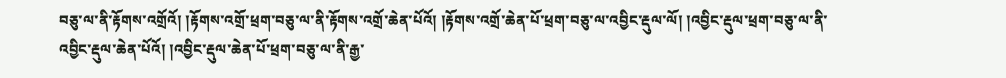བཅུ་ལ་ནི་རྟོགས་འགྲོའོ། །རྟོགས་འགྲོ་ཕྲག་བཅུ་ལ་ནི་རྟོགས་འགྲོ་ཆེན་པོའོ། །རྟོགས་འགྲོ་ཆེན་པོ་ཕྲག་བཅུ་ལ་འབྱིང་རྡུལ་ལོ། །འབྱིང་རྡུལ་ཕྲག་བཅུ་ལ་ནི་འབྱིང་རྡུལ་ཆེན་པོའོ། །འབྱིང་རྡུལ་ཆེན་པོ་ཕྲག་བཅུ་ལ་ནི་རྒྱ་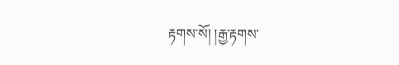རྟགས་སོ། །རྒྱ་རྟགས་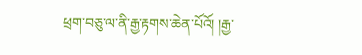ཕྲག་བཅུ་ལ་ནི་རྒྱ་རྟགས་ཆེན་པོའོ། །རྒྱ་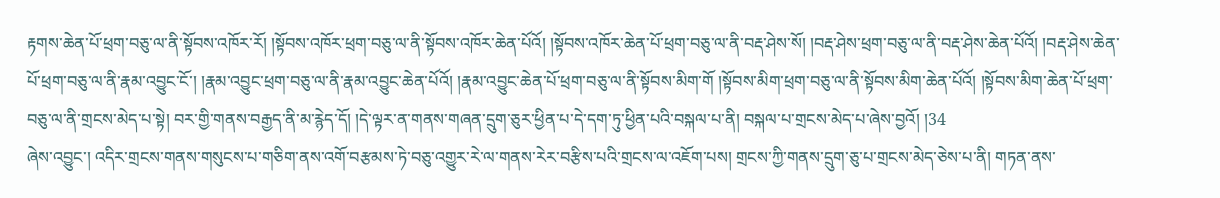རྟགས་ཆེན་པོ་ཕྲག་བཅུ་ལ་ནི་སྟོབས་འཁོར་རོ། །སྟོབས་འཁོར་ཕྲག་བཅུ་ལ་ནི་སྟོབས་འཁོར་ཆེན་པོའོ། །སྟོབས་འཁོར་ཆེན་པོ་ཕྲག་བཅུ་ལ་ནི་བརྡ་ཤེས་སོ། །བརྡ་ཤེས་ཕྲག་བཅུ་ལ་ནི་བརྡ་ཤེས་ཆེན་པོའོ། །བརྡ་ཤེས་ཆེན་པོ་ཕྲག་བཅུ་ལ་ནི་རྣམ་འབྱུང་ངོ་། །རྣམ་འབྱུང་ཕྲག་བཅུ་ལ་ནི་རྣམ་འབྱུང་ཆེན་པོའོ། །རྣམ་འབྱུང་ཆེན་པོ་ཕྲག་བཅུ་ལ་ནི་སྟོབས་མིག་གོ །སྟོབས་མིག་ཕྲག་བཅུ་ལ་ནི་སྟོབས་མིག་ཆེན་པོའོ། །སྟོབས་མིག་ཆེན་པོ་ཕྲག་བཅུ་ལ་ནི་གྲངས་མེད་པ་སྟེ། བར་གྱི་གནས་བརྒྱད་ནི་མ་རྙེད་དོ། །དེ་ལྟར་ན་གནས་གཞན་དྲུག་ཅུར་ཕྱིན་པ་དེ་དག་ཏུ་ཕྱིན་པའི་བསྐལ་པ་ནི། བསྐལ་པ་གྲངས་མེད་པ་ཞེས་བྱའོ། །34
ཞེས་འབྱུང་། འདིར་གྲངས་གནས་གསུངས་པ་གཅིག་ནས་འགོ་བརྩམས་ཏེ་བཅུ་འགྱུར་རེ་ལ་གནས་རེར་བརྩིས་པའི་གྲངས་ལ་འཇོག་པས། གྲངས་ཀྱི་གནས་དྲུག་ཅུ་པ་གྲངས་མེད་ཅེས་པ་ནི། གཏན་ནས་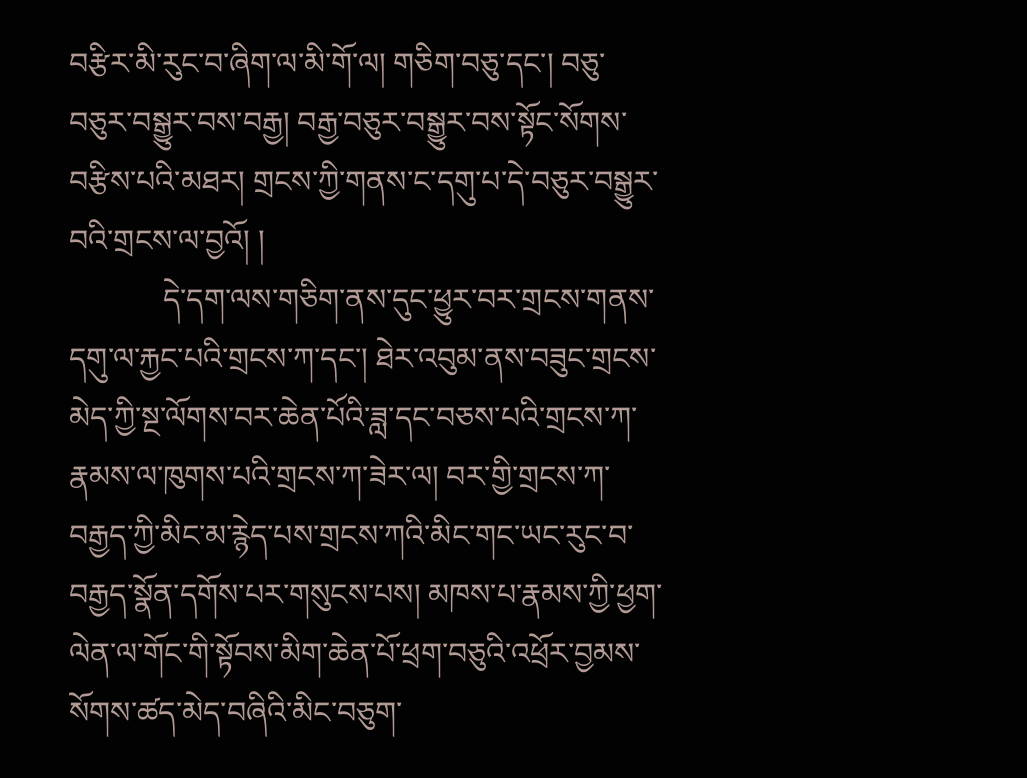བརྩིར་མི་རུང་བ་ཞིག་ལ་མི་གོ་ལ། གཅིག་བཅུ་དང་། བཅུ་བཅུར་བསྒྱུར་བས་བརྒྱ། བརྒྱ་བཅུར་བསྒྱུར་བས་སྟོང་སོགས་བརྩིས་པའི་མཐར། གྲངས་ཀྱི་གནས་ང་དགུ་པ་དེ་བཅུར་བསྒྱུར་བའི་གྲངས་ལ་བྱའོ། །
            དེ་དག་ལས་གཅིག་ནས་དུང་ཕྱུར་བར་གྲངས་གནས་དགུ་ལ་རྐྱང་པའི་གྲངས་ཀ་དང་། ཐེར་འབུམ་ནས་བཟུང་གྲངས་མེད་ཀྱི་སྔ་ལོགས་བར་ཆེན་པོའི་ཟླ་དང་བཅས་པའི་གྲངས་ཀ་རྣམས་ལ་ཁུགས་པའི་གྲངས་ཀ་ཟེར་ལ། བར་གྱི་གྲངས་ཀ་བརྒྱད་ཀྱི་མིང་མ་རྙེད་པས་གྲངས་ཀའི་མིང་གང་ཡང་རུང་བ་བརྒྱད་སྣོན་དགོས་པར་གསུངས་པས། མཁས་པ་རྣམས་ཀྱི་ཕྱག་ལེན་ལ་གོང་གི་སྟོབས་མིག་ཆེན་པོ་ཕྲག་བཅུའི་འཕྲོར་བྱམས་སོགས་ཚད་མེད་བཞིའི་མིང་བཅུག་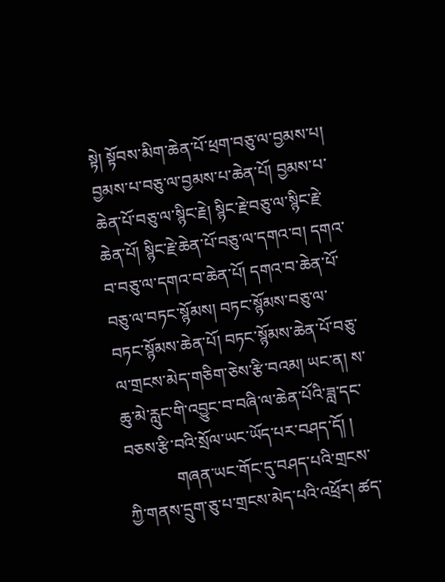སྟེ། སྟོབས་མིག་ཆེན་པོ་ཕྲག་བཅུ་ལ་བྱམས་པ། བྱམས་པ་བཅུ་ལ་བྱམས་པ་ཆེན་པོ། བྱམས་པ་ཆེན་པོ་བཅུ་ལ་སྙིང་རྗེ། སྙིང་རྗེ་བཅུ་ལ་སྙིང་རྗེ་ཆེན་པོ། སྙིང་རྗེ་ཆེན་པོ་བཅུ་ལ་དགའ་བ། དགའ་བ་བཅུ་ལ་དགའ་བ་ཆེན་པོ། དགའ་བ་ཆེན་པོ་བཅུ་ལ་བཏང་སྙོམས། བཏང་སྙོམས་བཅུ་ལ་བཏང་སྙོམས་ཆེན་པོ། བཏང་སྙོམས་ཆེན་པོ་བཅུ་ལ་གྲངས་མེད་གཅིག་ཅེས་རྩི་བའམ། ཡང་ན། ས་ཆུ་མེ་རླུང་གི་འབྱུང་བ་བཞི་ལ་ཆེན་པོའི་ཟླ་དང་བཅས་རྩི་བའི་སྲོལ་ཡང་ཡོད་པར་བཤད་དོ། །
            གཞན་ཡང་གོང་དུ་བཤད་པའི་གྲངས་ཀྱི་གནས་དྲུག་ཅུ་པ་གྲངས་མེད་པའི་འཕྲོར། ཚད་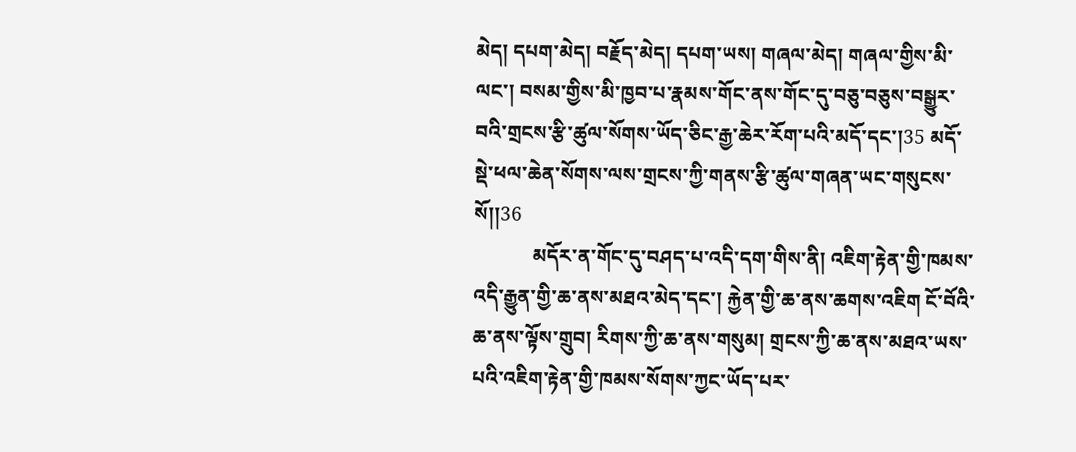མེད། དཔག་མེད། བརྗོད་མེད། དཔག་ཡས། གཞལ་མེད། གཞལ་གྱིས་མི་ལང་། བསམ་གྱིས་མི་ཁྱབ་པ་རྣམས་གོང་ནས་གོང་དུ་བཅུ་བཅུས་བསྒྱུར་བའི་གྲངས་རྩི་ཚུལ་སོགས་ཡོད་ཅིང་རྒྱ་ཆེར་རོག་པའི་མདོ་དང་།35 མདོ་སྡེ་ཕལ་ཆེན་སོགས་ལས་གྲངས་ཀྱི་གནས་རྩི་ཚུལ་གཞན་ཡང་གསུངས་སོ།།36
            མདོར་ན་གོང་དུ་བཤད་པ་འདི་དག་གིས་ནི། འཇིག་རྟེན་གྱི་ཁམས་འདི་རྒྱུན་གྱི་ཆ་ནས་མཐའ་མེད་དང་། རྐྱེན་གྱི་ཆ་ནས་ཆགས་འཇིག ངོ་བོའི་ཆ་ནས་ལྟོས་གྲུབ། རིགས་ཀྱི་ཆ་ནས་གསུམ། གྲངས་ཀྱི་ཆ་ནས་མཐའ་ཡས་པའི་འཇིག་རྟེན་གྱི་ཁམས་སོགས་ཀྱང་ཡོད་པར་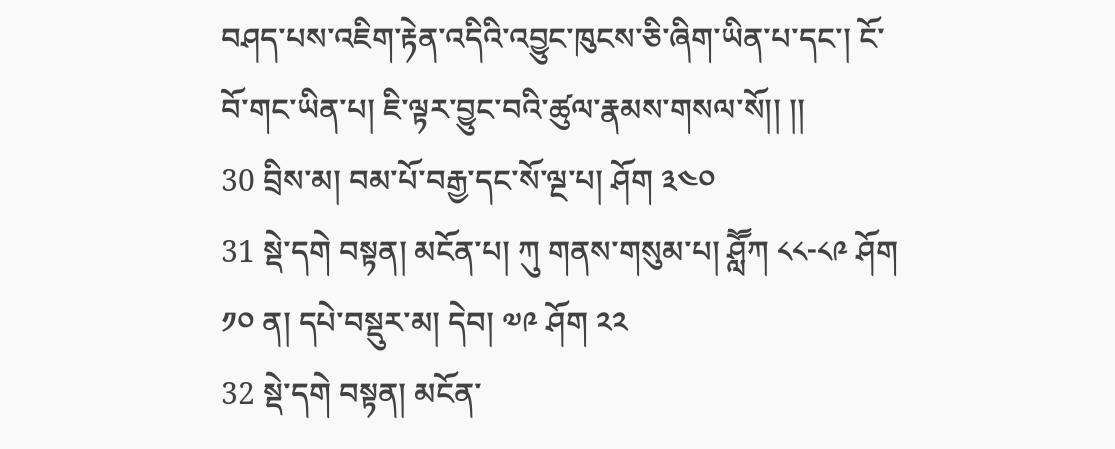བཤད་པས་འཇིག་རྟེན་འདིའི་འབྱུང་ཁུངས་ཅི་ཞིག་ཡིན་པ་དང་། ངོ་བོ་གང་ཡིན་པ། ཇི་ལྟར་བྱུང་བའི་ཚུལ་རྣམས་གསལ་སོ།། །།
30 བྲིས་མ། བམ་པོ་བརྒྱ་དང་སོ་ལྔ་པ། ཤོག ༣༤༠
31 སྡེ་དགེ བསྟན། མངོན་པ། ཀུ གནས་གསུམ་པ། ཤླཽཀ ༨༨-༨༩ ཤོག ༡༠ ན། དཔེ་བསྡུར་མ། དེབ། ༧༩ ཤོག ༢༢
32 སྡེ་དགེ བསྟན། མངོན་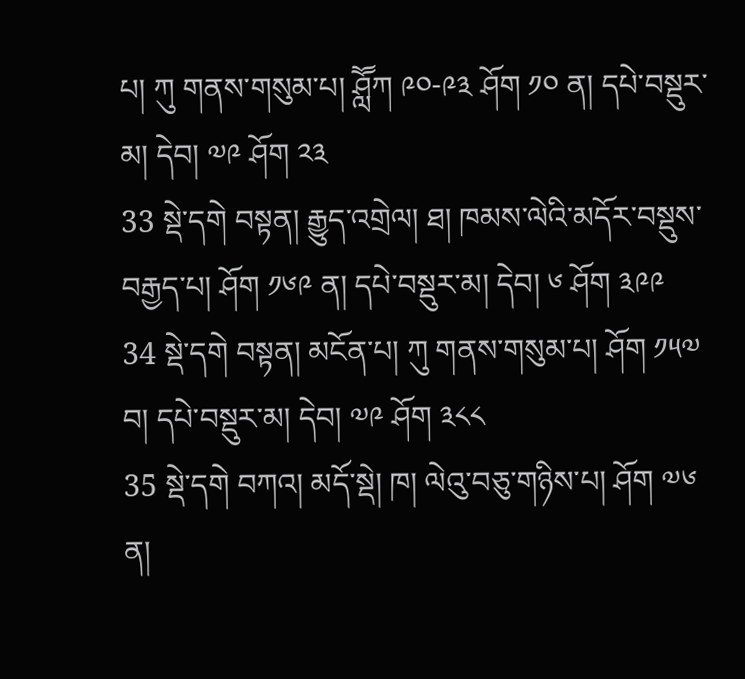པ། ཀུ གནས་གསུམ་པ། ཤླཽཀ ༩༠-༩༣ ཤོག ༡༠ ན། དཔེ་བསྡུར་མ། དེབ། ༧༩ ཤོག ༢༣
33 སྡེ་དགེ བསྟན། རྒྱུད་འགྲེལ། ཐ། ཁམས་ལེའི་མདོར་བསྡུས་བརྒྱད་པ། ཤོག ༡༦༩ ན། དཔེ་བསྡུར་མ། དེབ། ༦ ཤོག ༣༩༩
34 སྡེ་དགེ བསྟན། མངོན་པ། ཀུ གནས་གསུམ་པ། ཤོག ༡༥༧ བ། དཔེ་བསྡུར་མ། དེབ། ༧༩ ཤོག ༣༨༨
35 སྡེ་དགེ བཀའ། མདོ་སྡེ། ཁ། ལེའུ་བཅུ་གཉིས་པ། ཤོག ༧༦ ན།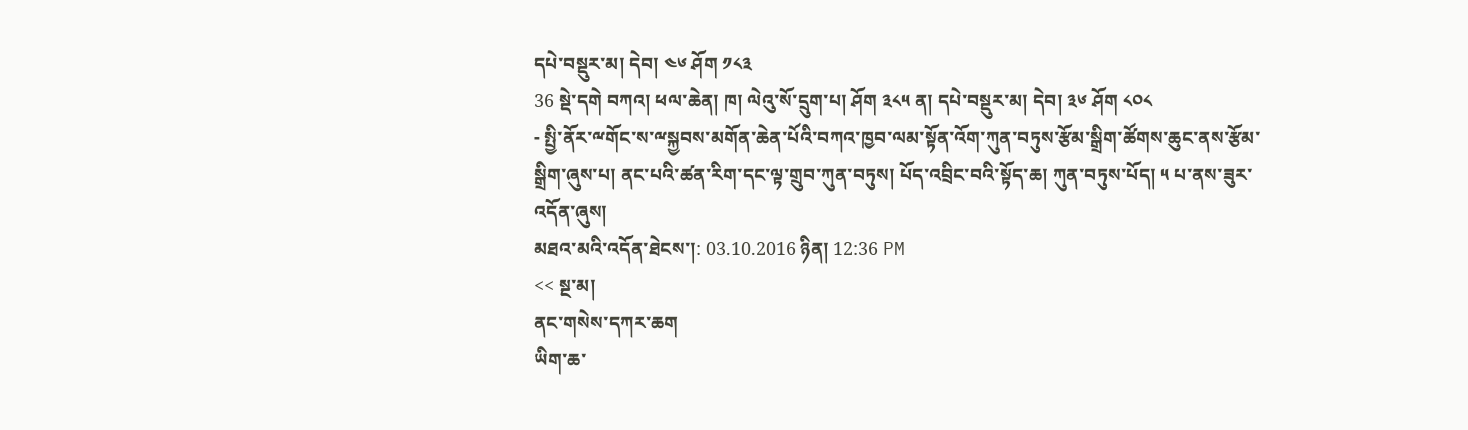དཔེ་བསྡུར་མ། དེབ། ༤༦ ཤོག ༡༨༣
36 སྡེ་དགེ བཀའ། ཕལ་ཆེན། ཁ། ལེའུ་སོ་དྲུག་པ། ཤོག ༣༨༥ ན། དཔེ་བསྡུར་མ། དེབ། ༣༦ ཤོག ༨༠༨
- སྤྱི་ནོར་ྋགོང་ས་ྋསྐྱབས་མགོན་ཆེན་པོའི་བཀའ་ཁྱབ་ལམ་སྟོན་འོག་ཀུན་བཏུས་རྩོམ་སྒྲིག་ཚོགས་ཆུང་ནས་རྩོམ་སྒྲིག་ཞུས་པ། ནང་པའི་ཚན་རིག་དང་ལྟ་གྲུབ་ཀུན་བཏུས། པོད་འབྲིང་བའི་སྟོད་ཆ། ཀུན་བཏུས་པོད། ༥ པ་ནས་ཟུར་འདོན་ཞུས།
མཐའ་མའི་འདོན་ཐེངས་།: 03.10.2016 ཉིན། 12:36 PM
<< སྔ་མ།
ནང་གསེས་དཀར་ཆག
ཡིག་ཆ་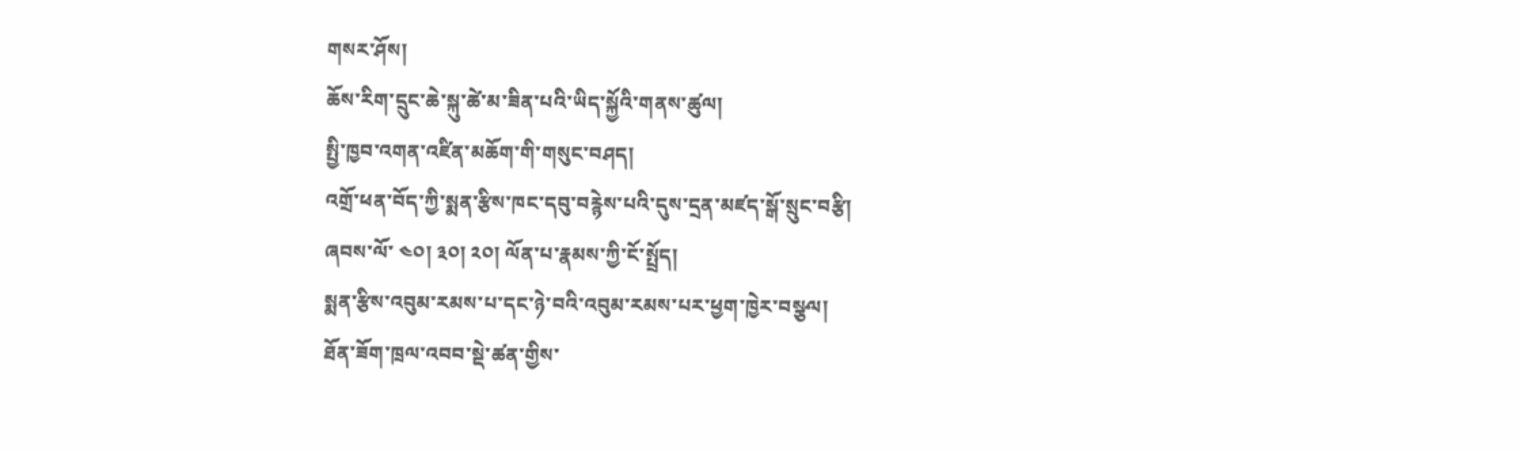གསར་ཤོས།
ཆོས་རིག་དྲུང་ཆེ་སྐུ་ཚེ་མ་ཟིན་པའི་ཡིད་སྐྱོའི་གནས་ཚུལ།
སྤྱི་ཁྱབ་འགན་འཛིན་མཆོག་གི་གསུང་བཤད།
འགྲོ་ཕན་བོད་ཀྱི་སྨན་རྩིས་ཁང་དབུ་བརྙེས་པའི་དུས་དྲན་མཛད་སྒོ་སྲུང་བརྩི།
ཞབས་ལོ་ ༤༠། ༣༠། ༢༠། ལོན་པ་རྣམས་ཀྱི་ངོ་སྤྲོད།
སྨན་རྩིས་འབུམ་རམས་པ་དང་ཉེ་བའི་འབུམ་རམས་པར་ཕྱག་ཁྱེར་བསྩལ།
ཐོན་ཟོག་ཁྲལ་འབབ་སྡེ་ཚན་གྱིས་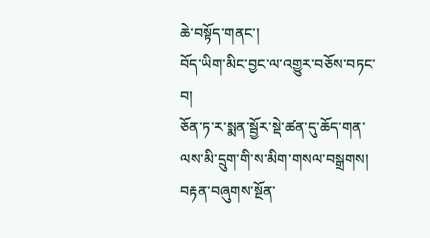ཆེ་བསྟོད་གནང་།
བོད་ཡིག་མིང་བྱང་ལ་འགྱུར་བཅོས་བཏང་བ།
ཅོན་ཏ་ར་སྨན་སྦྱོར་སྡེ་ཚན་དུ་ཆོད་གན་ལས་མི་དྲུག་གི་ས་མིག་གསལ་བསྒྲགས།
བརྟན་བཞུགས་སྔོན་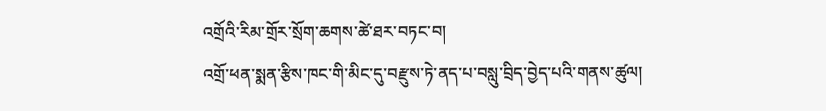འགྲོའི་རིམ་གྲོར་སྲོག་ཆགས་ཚེ་ཐར་བཏང་བ།
འགྲོ་ཕན་སྨན་རྩིས་ཁང་གི་མིང་དུ་བརྫུས་ཏེ་ནད་པ་བསླུ་བྲིད་བྱེད་པའི་གནས་ཚུལ།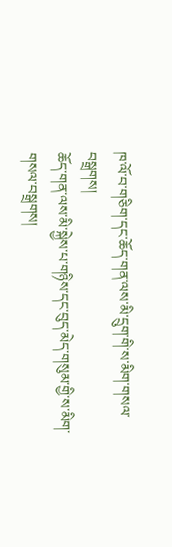ཁ་ལོ་བ་གཅིག་དང་ཆོད་གན་ལས་མི་དྲུག་གི་ས་མིག་གསལ་བསྒྲགས།
ཆོད་གན་ལས་མི་སྐྱེས་པ་གཉིས་དང་བུད་མེད་གསུམ་གྱི་ས་མིག་གསལ་བསྒྲགས།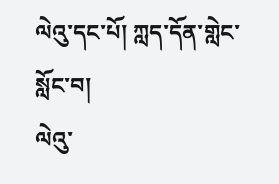ལེའུ་དང་པོ། ཀླད་དོན་གླེང་སློང་བ།
ལེའུ་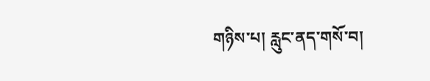གཉིས་པ། རླུང་ནད་གསོ་བ།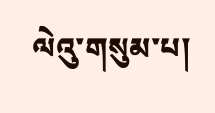ལེའུ་གསུམ་པ།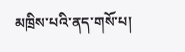མཁྲིས་པའི་ནད་གསོ་པ།